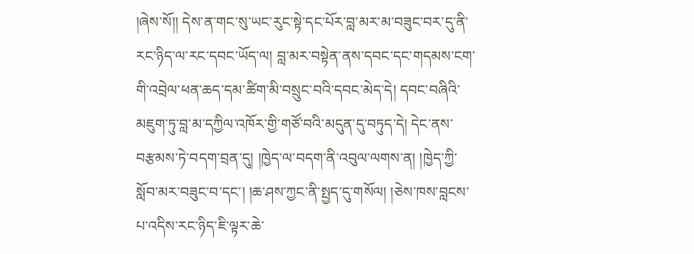།ཞེས་སོ།། དེས་ན་གང་སུ་ཡང་རུང་སྟེ་དང་པོར་བླ་མར་མ་བཟུང་བར་དུ་ནི་རང་ཉིད་ལ་རང་དབང་ཡོད་ལ། བླ་མར་བསྟེན་ནས་དབང་དང་གདམས་ངག་གི་འབྲེལ་ཕན་ཆད་དམ་ཚིག་མི་བསྲུང་བའི་དབང་མེད་དེ། དབང་བཞིའི་མཇུག་ཏུ་བླ་མ་དཀྱིལ་འཁོར་གྱི་གཙོ་བའི་མདུན་དུ་བཏུད་དེ། དེང་ནས་བརྩམས་ཏེ་བདག་བྲན་དུ། །ཁྱེད་ལ་བདག་ནི་འབུལ་ལགས་ན། །ཁྱེད་ཀྱི་སློབ་མར་བཟུང་བ་དང་། །ཆ་ཤས་ཀྱང་ནི་སྤྱད་དུ་གསོལ། །ཅེས་ཁས་བླངས་པ་འདིས་རང་ཉིད་ཇི་ལྟར་ཆེ་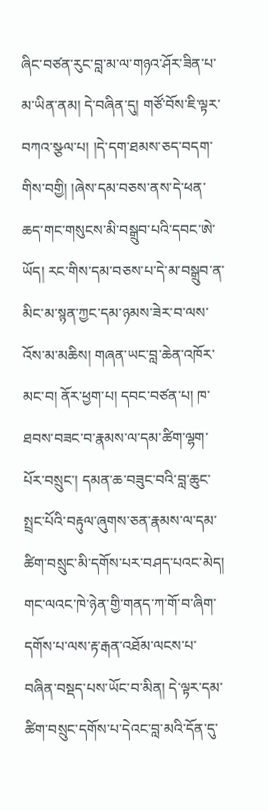ཞིང་བཙན་རུང་བླ་མ་ལ་གཉའ་ཤོར་ཟིན་པ་མ་ཡིན་ནམ། དེ་བཞིན་དུ། གཙོ་བོས་ཇི་ལྟར་བཀའ་སྩལ་པ། །དེ་དག་ཐམས་ཅད་བདག་གིས་བགྱི། །ཞེས་དམ་བཅས་ནས་དེ་ཕན་ཆད་གང་གསུངས་མི་བསྒྲུབ་པའི་དབང་ཨེ་ཡོད། རང་གིས་དམ་བཅས་པ་དེ་མ་བསྒྲུབ་ན་མིང་མ་སྙན་ཀྱང་དམ་ཉམས་ཟེར་བ་ལས་འོས་མ་མཆིས། གཞན་ཡང་བླ་ཆེན་འཁོར་མང་བ། ནོར་ཕྱག་པ། དབང་བཙན་པ། ཁ་ཐབས་བཟང་བ་རྣམས་ལ་དམ་ཚིག་ལྷག་པོར་བསྲུང་། དམན་ཆ་བཟུང་བའི་བླ་ཆུང་སྤྲང་པོའི་བརྟུལ་ཞུགས་ཅན་རྣམས་ལ་དམ་ཚིག་བསྲུང་མི་དགོས་པར་བཤད་པའང་མེད། གང་ལའང་ཁེ་ཉེན་གྱི་གནད་ཀ་གོ་བ་ཞིག་དགོས་པ་ལས་རྟ་རྒན་འཐོམ་ལངས་པ་བཞིན་བསྡད་པས་ཡོང་བ་མིན། དེ་ལྟར་དམ་ཚིག་བསྲུང་དགོས་པ་དེའང་བླ་མའི་དོན་དུ་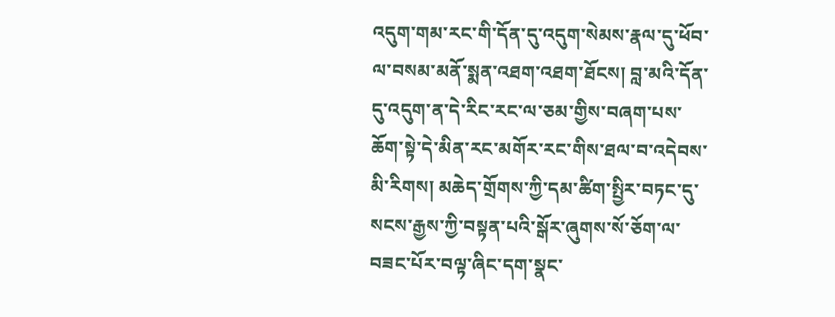འདུག་གམ་རང་གི་དོན་དུ་འདུག་སེམས་རྣལ་དུ་ཕོབ་ལ་བསམ་མནོ་སྨན་འཐག་འཐག་ཐོངས། བླ་མའི་དོན་དུ་འདུག་ན་དེ་རིང་རང་ལ་ཅམ་གྱིས་བཞག་པས་ཆོག་སྟེ་དེ་མིན་རང་མགོར་རང་གིས་ཐལ་བ་འདེབས་མི་རིགས། མཆེད་གྲོགས་ཀྱི་དམ་ཚིག་སྤྱིར་བཏང་དུ་སངས་རྒྱས་ཀྱི་བསྟན་པའི་སྒོར་ཞུགས་སོ་ཅོག་ལ་བཟང་པོར་བལྟ་ཞིང་དག་སྣང་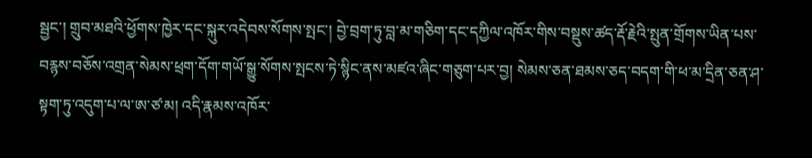སྦྱང་། གྲུབ་མཐའི་ཕྱོགས་ཁྱེར་དང་སྐུར་འདེབས་སོགས་སྤང་། བྱེ་བྲག་ཏུ་བླ་མ་གཅིག་དང་དཀྱིལ་འཁོར་གིས་བསྡུས་ཚད་རྡོ་རྗེའི་སྤུན་གྲོགས་ཡིན་པས་བརྙས་བཅོས་འགྲན་སེམས་ཕྲག་དོག་གཡོ་སྒྱུ་སོགས་སྤངས་ཏེ་སྙིང་ནས་མཛའ་ཞིང་གཅུག་པར་བྱ། སེམས་ཅན་ཐམས་ཅད་བདག་གི་ཕ་མ་དྲིན་ཅན་ཤ་སྟག་ཏུ་འདུག་པ་ལ་ཨ་ཙ་མ། འདི་རྣམས་འཁོར་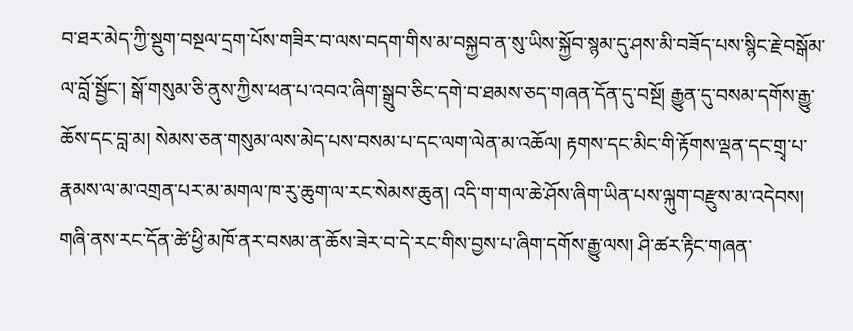བ་ཐར་མེད་ཀྱི་སྡུག་བསྔལ་དྲག་པོས་གཟིར་བ་ལས་བདག་གིས་མ་བསྐྱབ་ན་སུ་ཡིས་སྐྱོབ་སྙམ་དུ་ཤས་མི་བཟོད་པས་སྙིང་རྗེ་བསྒོམ་ལ་བློ་སྦྱོང་། སྒོ་གསུམ་ཅི་ནུས་ཀྱིས་ཕན་པ་འབའ་ཞིག་སྒྲུབ་ཅིང་དགེ་བ་ཐམས་ཅད་གཞན་དོན་དུ་བསྔོ། རྒྱུན་དུ་བསམ་དགོས་རྒྱུ་ཆོས་དང་བླ་མ། སེམས་ཅན་གསུམ་ལས་མེད་པས་བསམ་པ་དང་ལག་ལེན་མ་འཆོལ། རྟགས་དང་མིང་གི་རྟོགས་ལྡན་དང་གྲྭ་པ་རྣམས་ལ་མ་འགྲན་པར་མ་མགལ་ཁ་རུ་ཆུག་ལ་རང་སེམས་ཆུན། འདི་ག་གལ་ཆེ་ཤོས་ཞིག་ཡིན་པས་ལྐུག་བརྫུས་མ་འདེབས། གཞི་ནས་རང་དོན་ཚེ་ཕྱི་མཁོ་ནར་བསམ་ན་ཆོས་ཟེར་བ་དེ་རང་གིས་བྱས་པ་ཞིག་དགོས་རྒྱུ་ལས། ཤི་ཚར་རྟིང་གཞན་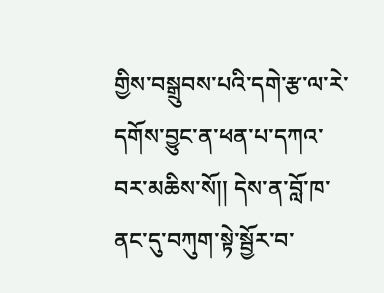གྱིས་བསྒྲུབས་པའི་དགེ་རྩ་ལ་རེ་དགོས་བྱུང་ན་ཕན་པ་དཀའ་བར་མཆིས་སོ།། དེས་ན་བློ་ཁ་ནང་དུ་བཀུག་སྟེ་སྦྱོར་བ་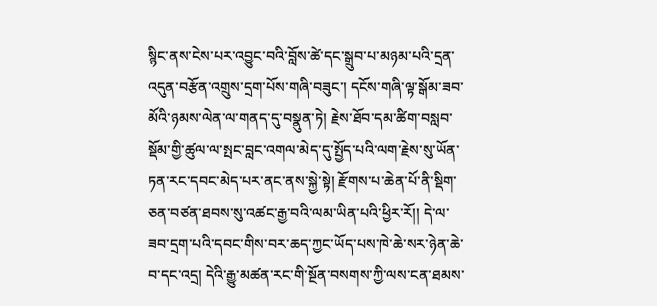སྙིང་ནས་ངེས་པར་འབྱུང་བའི་བློས་ཚེ་དང་སྒྲུབ་པ་མཉམ་པའི་དྲན་འདུན་བརྩོན་འགྲུས་དྲག་པོས་གཞི་བཟུང་། དངོས་གཞི་ལྟ་སྒོམ་ཟབ་མོའི་ཉམས་ལེན་ལ་གནད་དུ་བསྣུན་ཏེ། རྗེས་ཐོབ་དམ་ཚིག་བསླབ་སྡོམ་གྱི་ཚུལ་ལ་སྤང་བླང་འགལ་མེད་དུ་སྤྱོད་པའི་ལག་རྗེས་སུ་ཡོན་ཏན་རང་དབང་མེད་པར་ནང་ནས་སྐྱེ་སྟེ། རྫོགས་པ་ཆེན་པོ་ནི་སྡིག་ཅན་བཙན་ཐབས་སུ་འཚང་རྒྱ་བའི་ལམ་ཡིན་པའི་ཕྱིར་རོ།། དེ་ལ་ཟབ་དྲག་པའི་དབང་གིས་བར་ཆད་ཀྱང་ཡོད་པས་ཁེ་ཆེ་སར་ཉེན་ཆེ་བ་དང་འདྲ། དེའི་རྒྱུ་མཚན་རང་གི་སྔོན་བསགས་ཀྱི་ལས་ངན་ཐམས་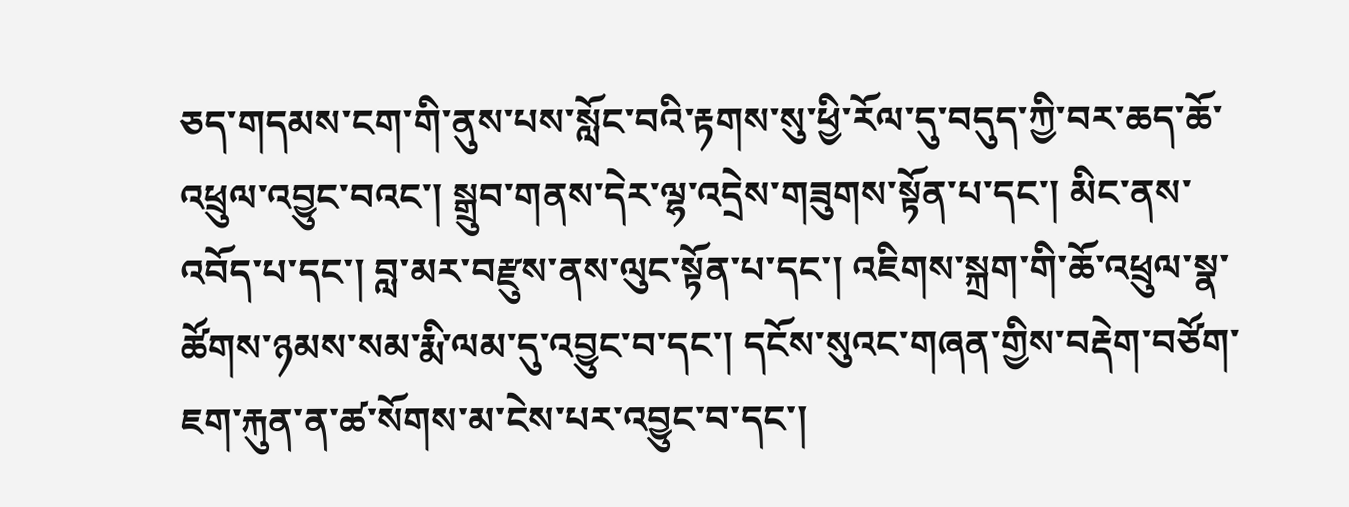ཅད་གདམས་ངག་གི་ནུས་པས་སློང་བའི་རྟགས་སུ་ཕྱི་རོལ་དུ་བདུད་ཀྱི་བར་ཆད་ཆོ་འཕྲུལ་འབྱུང་བའང་། སྒྲུབ་གནས་དེར་ལྷ་འདྲེས་གཟུགས་སྟོན་པ་དང་། མིང་ནས་འབོད་པ་དང་། བླ་མར་བརྫུས་ནས་ལུང་སྟོན་པ་དང་། འཇིགས་སྐྲག་གི་ཆོ་འཕྲུལ་སྣ་ཚོགས་ཉམས་སམ་རྨི་ལམ་དུ་འབྱུང་བ་དང་། དངོས་སུའང་གཞན་གྱིས་བརྡེག་བཙོག་ཇག་རྐུན་ན་ཚ་སོགས་མ་ངེས་པར་འབྱུང་བ་དང་།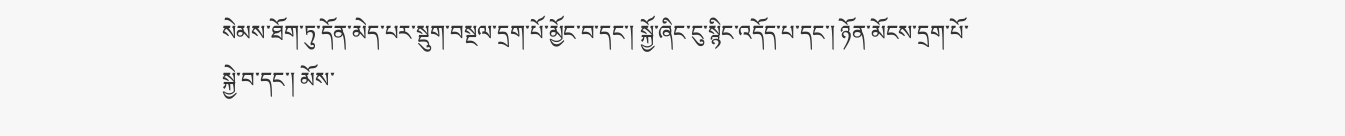སེམས་ཐོག་ཏུ་དོན་མེད་པར་སྡུག་བསྔལ་དྲག་པོ་མྱོང་བ་དང་། སྐྱོ་ཞིང་ངུ་སྙིང་འདོད་པ་དང་། ཉོན་མོངས་དྲག་པོ་སྐྱེ་བ་དང་། མོས་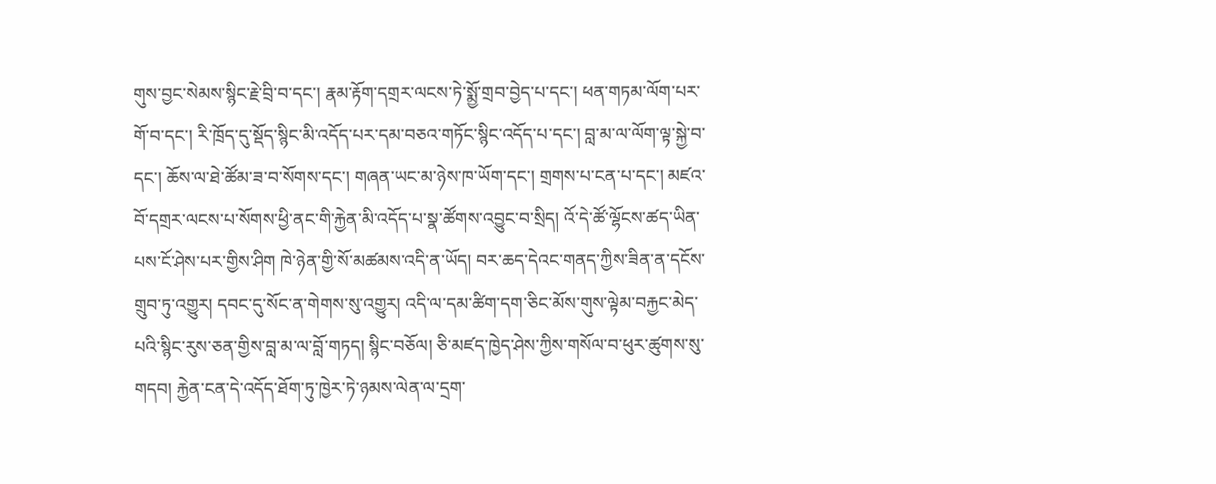གུས་བྱང་སེམས་སྙིང་རྗེ་བྲི་བ་དང་། རྣམ་རྟོག་དགྲར་ལངས་ཏེ་སྨྱོ་གྲབ་བྱེད་པ་དང་། ཕན་གཏམ་ལོག་པར་གོ་བ་དང་། རི་ཁྲོད་དུ་སྡོད་སྙིང་མི་འདོད་པར་དམ་བཅའ་གཏོང་སྙིང་འདོད་པ་དང་། བླ་མ་ལ་ལོག་ལྟ་སྐྱེ་བ་དང་། ཆོས་ལ་ཐེ་ཚོམ་ཟ་བ་སོགས་དང་། གཞན་ཡང་མ་ཉེས་ཁ་ཡོག་དང་། གྲགས་པ་ངན་པ་དང་། མཛའ་བོ་དགྲར་ལངས་པ་སོགས་ཕྱི་ནང་གི་རྐྱེན་མི་འདོད་པ་སྣ་ཚོགས་འབྱུང་བ་སྲིད། འོ་དེ་ཚོ་ལྷོངས་ཚད་ཡིན་པས་ངོ་ཤེས་པར་གྱིས་ཤིག ཁེ་ཉེན་གྱི་སོ་མཚམས་འདི་ན་ཡོད། བར་ཆད་དེའང་གནད་ཀྱིས་ཟིན་ན་དངོས་གྲུབ་ཏུ་འགྱུར། དབང་དུ་སོང་ན་གེགས་སུ་འགྱུར། འདི་ལ་དམ་ཚིག་དག་ཅིང་མོས་གུས་ལྟེམ་བརྐྱང་མེད་པའི་སྙིང་རུས་ཅན་གྱིས་བླ་མ་ལ་བློ་གཏད། སྙིང་བཅོལ། ཅི་མཛད་ཁྱེད་ཤེས་ཀྱིས་གསོལ་བ་ཕུར་ཚུགས་སུ་གདབ། རྐྱེན་ངན་དེ་འདོད་ཐོག་ཏུ་ཁྱེར་ཏེ་ཉམས་ལེན་ལ་དྲག་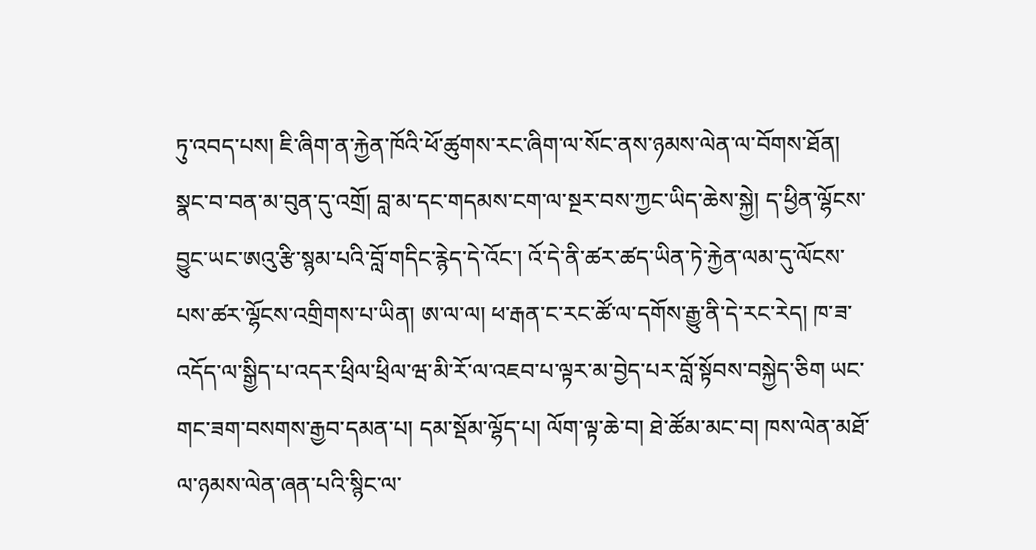ཏུ་འབད་པས། ཇི་ཞིག་ན་རྐྱེན་ཁོའི་ཕོ་ཚུགས་རང་ཞིག་ལ་སོང་ནས་ཉམས་ལེན་ལ་བོགས་ཐོན། སྣང་བ་བན་མ་བུན་དུ་འགྲོ། བླ་མ་དང་གདམས་ངག་ལ་སྔར་བས་ཀྱང་ཡིད་ཆེས་སྐྱེ། ད་ཕྱིན་ལྷོངས་བྱུང་ཡང་ཨའུ་རྩི་སྙམ་པའི་བློ་གདིང་རྙེད་དེ་འོང་། འོ་དེ་ནི་ཚར་ཚད་ཡིན་ཏེ་རྐྱེན་ལམ་དུ་ལོངས་པས་ཚར་ལྷོངས་འགྲིགས་པ་ཡིན། ཨ་ལ་ལ། ཕ་རྒན་ང་རང་ཚོ་ལ་དགོས་རྒྱུ་ནི་དེ་རང་རེད། ཁ་ཟ་འདོད་ལ་སྒྱིད་པ་འདར་ཕྲིལ་ཕྲིལ་ཝ་མི་རོ་ལ་འཇབ་པ་ལྟར་མ་བྱེད་པར་བློ་སྟོབས་བསྐྱེད་ཅིག ཡང་གང་ཟག་བསགས་རྒྱབ་དམན་པ། དམ་སྡོམ་ལྷོད་པ། ལོག་ལྟ་ཆེ་བ། ཐེ་ཚོམ་མང་བ། ཁས་ལེན་མཐོ་ལ་ཉམས་ལེན་ཞན་པའི་སྙིང་ལ་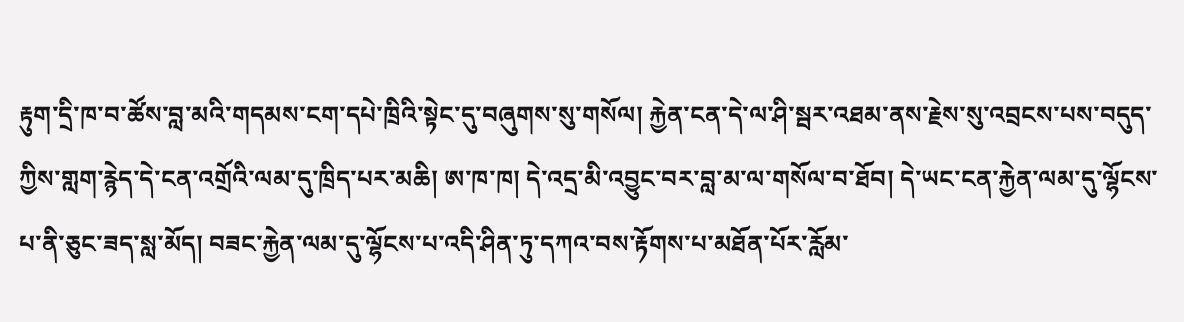རྟུག་དྲི་ཁ་བ་ཚོས་བླ་མའི་གདམས་ངག་དཔེ་ཁྲིའི་སྟེང་དུ་བཞུགས་སུ་གསོལ། རྐྱེན་ངན་དེ་ལ་ཤི་སྦར་འཐམ་ནས་རྗེས་སུ་འབྲངས་པས་བདུད་ཀྱིས་གླག་རྙེད་དེ་ངན་འགྲོའི་ལམ་དུ་ཁྲིད་པར་མཆི། ཨ་ཁ་ཁ། དེ་འདྲ་མི་འབྱུང་བར་བླ་མ་ལ་གསོལ་བ་ཐོབ། དེ་ཡང་ངན་རྐྱེན་ལམ་དུ་ལྷོངས་པ་ནི་ཅུང་ཟད་སླ་མོད། བཟང་རྐྱེན་ལམ་དུ་ལྷོངས་པ་འདི་ཤིན་ཏུ་དཀའ་བས་རྟོགས་པ་མཐོན་པོར་རློམ་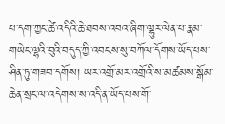པ་དག་ཀྱང་ཚེ་འདིའི་ཆེ་ཐབས་འབའ་ཞིག་ལྷུར་ལེན་པ་རྣམ་གཡེང་ལྷའི་བུའི་བདུད་ཀྱི་འབངས་སུ་བཀོལ་དོགས་ཡོད་པས་ཤིན་ཏུ་གཟབ་དགོས། ཡར་འགྲོ་མར་འགྲོའི་ས་མཚམས་སྒོམ་ཆེན་སྲང་ལ་འདེགས་ས་འདི་ན་ཡོད་པས་གོ་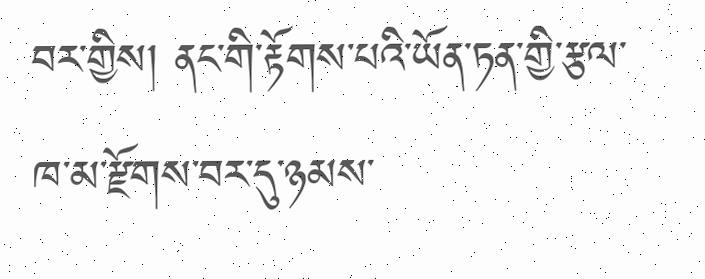བར་གྱིས། ནང་གི་རྟོགས་པའི་ཡོན་ཏན་གྱི་རྩལ་ཁ་མ་རྫོགས་བར་དུ་ཉམས་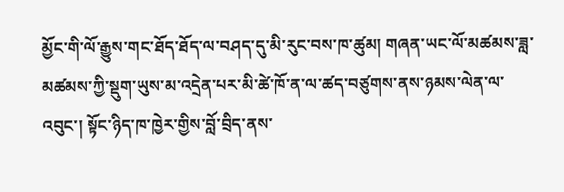མྱོང་གི་ལོ་རྒྱུས་གང་ཐོད་ཐོད་ལ་བཤད་དུ་མི་རུང་བས་ཁ་ཚུམ། གཞན་ཡང་ལོ་མཚམས་ཟླ་མཚམས་ཀྱི་སྡུག་ཡུས་མ་འདྲེན་པར་མི་ཚེ་ཁོ་ན་ལ་ཚད་བཙུགས་ནས་ཉམས་ལེན་ལ་འབུང་། སྟོང་ཉིད་ཁ་ཁྱེར་གྱིས་བློ་བྲིད་ནས་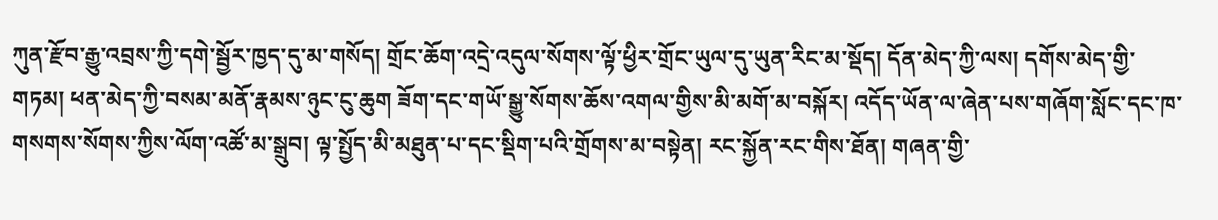ཀུན་རྫོབ་རྒྱུ་འབྲས་ཀྱི་དགེ་སྦྱོར་ཁྱད་དུ་མ་གསོད། གྲོང་ཆོག་འདྲེ་འདུལ་སོགས་ལྟོ་ཕྱིར་གྲོང་ཡུལ་དུ་ཡུན་རིང་མ་སྡོད། དོན་མེད་ཀྱི་ལས། དགོས་མེད་གྱི་གཏམ། ཕན་མེད་ཀྱི་བསམ་མནོ་རྣམས་ཉུང་ངུ་ཆུག ཟོག་དང་གཡོ་སྒྱུ་སོགས་ཆོས་འགལ་གྱིས་མི་མགོ་མ་བསྐོར། འདོད་ཡོན་ལ་ཞེན་པས་གཞོག་སློང་དང་ཁ་གསགས་སོགས་ཀྱིས་ལོག་འཚོ་མ་སྒྲུབ། ལྟ་སྤྱོད་མི་མཐུན་པ་དང་སྡིག་པའི་གྲོགས་མ་བསྟེན། རང་སྐྱོན་རང་གིས་ཐོན། གཞན་གྱི་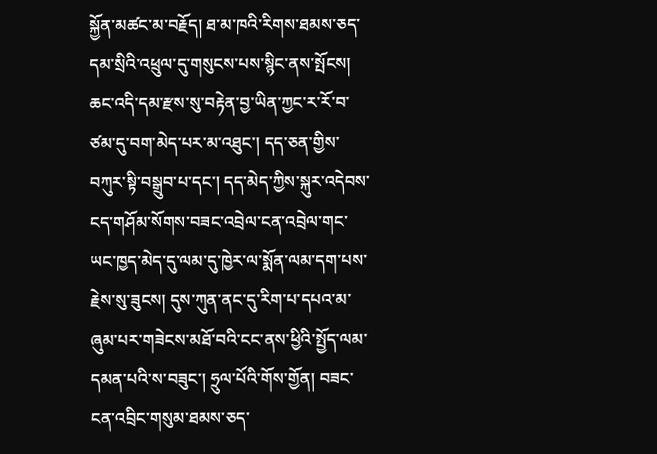སྐྱོན་མཚང་མ་བརྗོད། ཐ་མ་ཁའི་རིགས་ཐམས་ཅད་དམ་སྲིའི་འཕྲུལ་དུ་གསུངས་པས་སྙིང་ནས་སྤོངས། ཆང་འདི་དམ་རྫས་སུ་བརྟེན་བྱ་ཡིན་ཀྱང་ར་རོ་བ་ཙམ་དུ་བག་མེད་པར་མ་འཐུང་། དད་ཅན་གྱིས་བཀུར་སྟི་བསྒྲུབ་པ་དང་། དད་མེད་ཀྱིས་སྐུར་འདེབས་ངད་གཤོམ་སོགས་བཟང་འབྲེལ་ངན་འབྲེལ་གང་ཡང་ཁྱད་མེད་དུ་ལམ་དུ་ཁྱེར་ལ་སྨོན་ལམ་དག་པས་རྗེས་སུ་ཟུངས། དུས་ཀུན་ནང་དུ་རིག་པ་དཔའ་མ་ཞུམ་པར་གཟེངས་མཐོ་བའི་ངང་ནས་ཕྱིའི་སྤྱོད་ལམ་དམན་པའི་ས་བཟུང་། ཧྲུལ་པོའི་གོས་གྱོན། བཟང་ངན་འབྲིང་གསུམ་ཐམས་ཅད་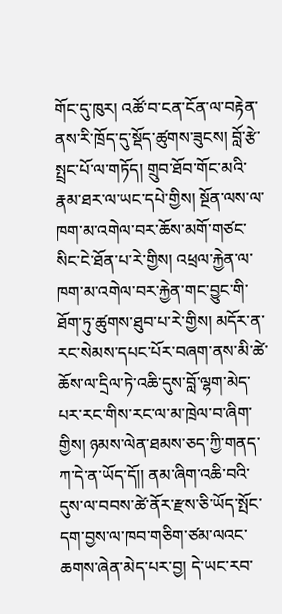གོང་དུ་ཁུར། འཚོ་བ་ངན་ངོན་ལ་བརྟེན་ནས་རི་ཁྲོད་དུ་སྡོད་ཚུགས་ཟུངས། བློ་རྩེ་སྤྲང་པོ་ལ་གཏོད། གྲུབ་ཐོབ་གོང་མའི་རྣམ་ཐར་ལ་ཡང་དཔེ་གྱིས། སྔོན་ལས་ལ་ཁག་མ་འགེལ་བར་ཆོས་མགོ་གཙང་སིང་ངེ་ཐོན་པ་རེ་གྱིས། འཕྲལ་རྐྱེན་ལ་ཁག་མ་འགེལ་བར་རྐྱེན་གང་བྱུང་གི་ཐོག་ཏུ་ཚུགས་ཐུབ་པ་རེ་གྱིས། མདོར་ན་རང་སེམས་དཔང་པོར་བཞག་ནས་མི་ཚེ་ཆོས་ལ་དྲིལ་ཏེ་འཆི་དུས་བློ་ལྷག་མེད་པར་རང་གིས་རང་ལ་མ་ཁྲེལ་བ་ཞིག་གྱིས། ཉམས་ལེན་ཐམས་ཅད་ཀྱི་གནད་ཀ་དེ་ན་ཡོད་དོ།། ནམ་ཞིག་འཆི་བའི་དུས་ལ་བབས་ཚེ་ནོར་རྫས་ཅི་ཡོད་སྤོང་དག་བྱས་ལ་ཁབ་གཅིག་ཙམ་ལའང་ཆགས་ཞེན་མེད་པར་བྱ། དེ་ཡང་རབ་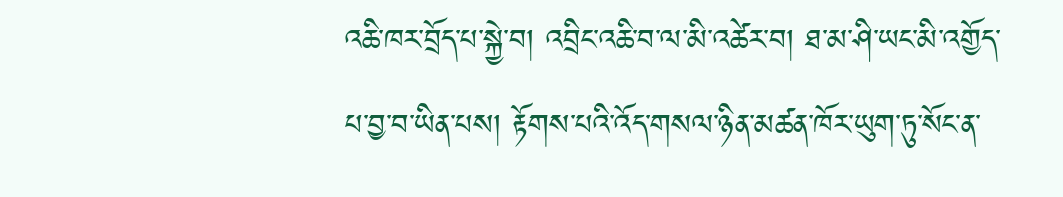འཆི་ཁར་བྲོད་པ་སྐྱེ་བ། འབྲིང་འཆི་བ་ལ་མི་འཚེར་བ། ཐ་མ་ཤི་ཡང་མི་འགྱོད་པ་བྱ་བ་ཡིན་པས། རྟོགས་པའི་འོད་གསལ་ཉིན་མཚན་ཁོར་ཡུག་ཏུ་སོང་ན་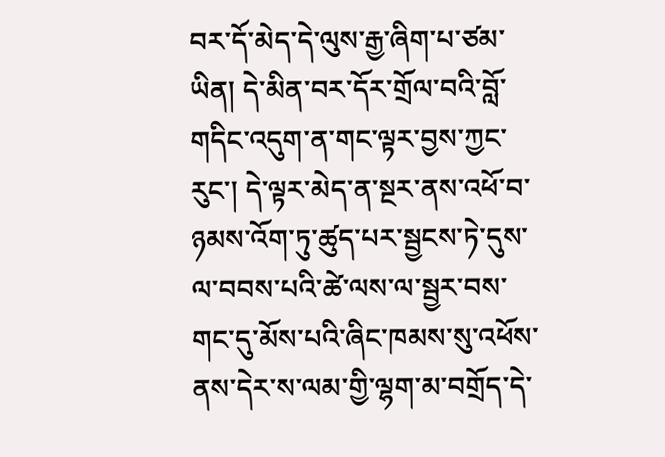བར་དོ་མེད་དེ་ལུས་རྒྱ་ཞིག་པ་ཙམ་ཡིན། དེ་མིན་བར་དོར་གྲོལ་བའི་བློ་གདིང་འདུག་ན་གང་ལྟར་བྱས་ཀྱང་རུང་། དེ་ལྟར་མེད་ན་སྔར་ནས་འཕོ་བ་ཉམས་འོག་ཏུ་ཚུད་པར་སྦྱངས་ཏེ་དུས་ལ་བབས་པའི་ཚེ་ལས་ལ་སྦྱར་བས་གང་དུ་མོས་པའི་ཞིང་ཁམས་སུ་འཕོས་ནས་དེར་ས་ལམ་གྱི་ལྷག་མ་བགྲོད་དེ་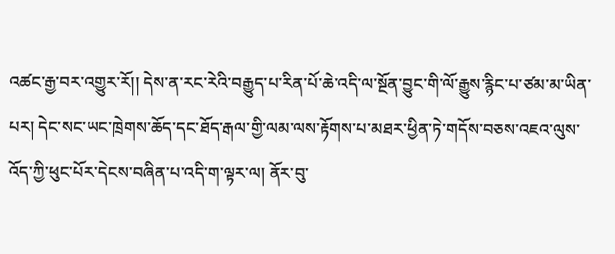འཚང་རྒྱ་བར་འགྱུར་རོ།། དེས་ན་རང་རེའི་བརྒྱུད་པ་རིན་པོ་ཆེ་འདི་ལ་སྔོན་བྱུང་གི་ལོ་རྒྱུས་རྙིང་པ་ཙམ་མ་ཡིན་པར། དེང་སང་ཡང་ཁྲེགས་ཆོད་དང་ཐོད་རྒལ་གྱི་ལམ་ལས་རྟོགས་པ་མཐར་ཕྱིན་ཏེ་གདོས་བཅས་འཇའ་ལུས་འོད་ཀྱི་ཕུང་པོར་དེངས་བཞིན་པ་འདི་ག་ལྟར་ལ། ནོར་བུ་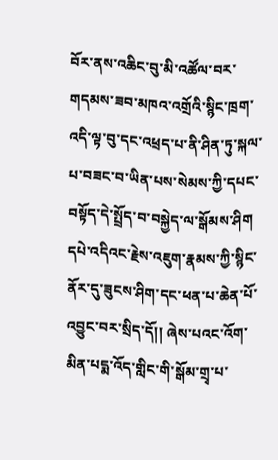བོར་ནས་འཆིང་བུ་མི་འཚོལ་བར་གདམས་ཟབ་མཁའ་འགྲོའི་སྙིང་ཁྲག་འདི་ལྟ་བུ་དང་འཕྲད་པ་ནི་ཤིན་ཏུ་སྐལ་པ་བཟང་བ་ཡིན་པས་སེམས་ཀྱི་དཔང་བསྟོད་དེ་སྤྲོད་བ་བསྐྱེད་ལ་སྒོམས་ཤིག དཔེ་འདིའང་རྗེས་འཇུག་རྣམས་ཀྱི་སྙིང་ནོར་དུ་ཟུངས་ཤིག་དང་ཕན་པ་ཆེན་པོ་འབྱུང་བར་སྲིད་དོ།། ཞེས་པའང་འོག་མིན་པདྨ་འོད་གླིང་གི་སྒོམ་གྲྭ་པ་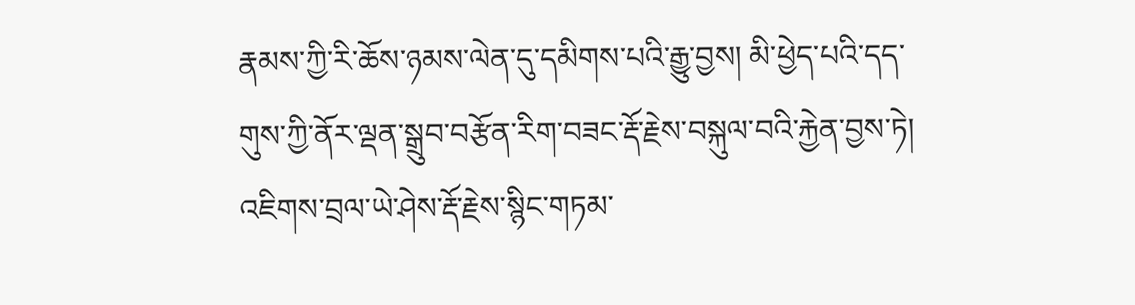རྣམས་ཀྱི་རི་ཆོས་ཉམས་ལེན་དུ་དམིགས་པའི་རྒྱུ་བྱས། མི་ཕྱེད་པའི་དད་གུས་ཀྱི་ནོར་ལྡན་སྒྲུབ་བརྩོན་རིག་བཟང་རྡོ་རྗེས་བསྐུལ་བའི་རྐྱེན་བྱས་ཏེ། འཇིགས་བྲལ་ཡེ་ཤེས་རྡོ་རྗེས་སྙིང་གཏམ་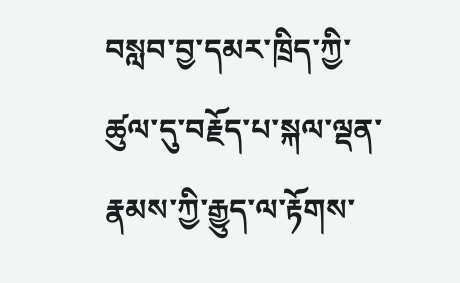བསླབ་བྱ་དམར་ཁྲིད་ཀྱི་ཚུལ་དུ་བརྗོད་པ་སྐལ་ལྡན་རྣམས་ཀྱི་རྒྱུད་ལ་རྟོགས་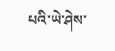པའི་ཡེ་ཤེས་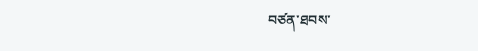བཙན་ཐབས་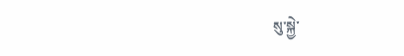སུ་སྐྱེ་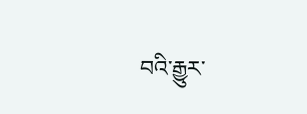བའི་རྒྱུར་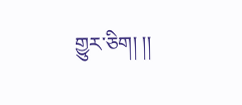གྱུར་ཅིག། །།